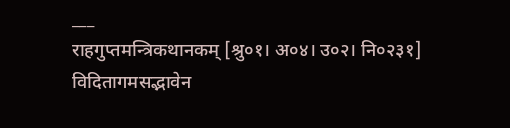___
राहगुप्तमन्त्रिकथानकम् [श्रु०१। अ०४। उ०२। नि०२३१] विदितागमसद्भावेन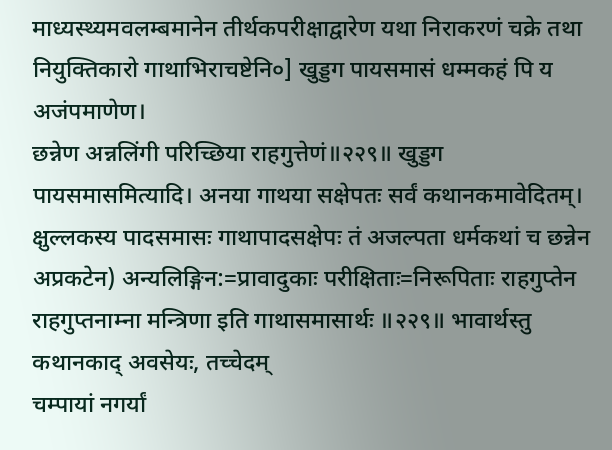माध्यस्थ्यमवलम्बमानेन तीर्थकपरीक्षाद्वारेण यथा निराकरणं चक्रे तथा नियुक्तिकारो गाथाभिराचष्टेनि०] खुड्डग पायसमासं धम्मकहं पि य अजंपमाणेण।
छन्नेण अन्नलिंगी परिच्छिया राहगुत्तेणं॥२२९॥ खुड्डग पायसमासमित्यादि। अनया गाथया सक्षेपतः सर्वं कथानकमावेदितम्। क्षुल्लकस्य पादसमासः गाथापादसक्षेपः तं अजल्पता धर्मकथां च छन्नेन अप्रकटेन) अन्यलिङ्गिन:=प्रावादुकाः परीक्षिताः=निरूपिताः राहगुप्तेन राहगुप्तनाम्ना मन्त्रिणा इति गाथासमासार्थः ॥२२९॥ भावार्थस्तु कथानकाद् अवसेयः, तच्चेदम्
चम्पायां नगर्यां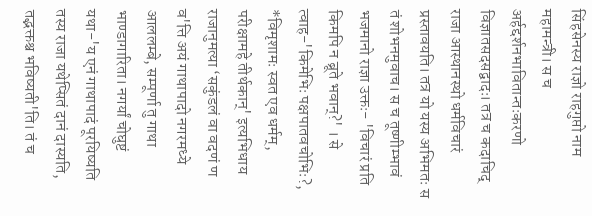सिंहसेनस्य राज्ञो राहगुप्तो नाम महामन्त्री। स च अर्हद्दर्शनभावितान्तःकरणो विज्ञातसदसद्वादः। तत्र च कदाचिद् राजा आस्थानस्थो धर्मविचारं प्रस्तावयति। तत्र यो यस्य अभिमतः स तं शोभनमुवाच। स च तूष्णीम्भावं भजमानो राज्ञा उक्तः- 'विचारं प्रति किमपि न ब्रूते भवान्?' । से त्वाह-'किमेभिः पक्षपातवचोभिः?, *विमृशामः स्वत एव धर्मम्, परीक्षामहे तीर्थकान्' इत्यभिधाय राजानुमत्या ‘सकुंडलं वा वदणं ण व'त्ति अयं गाथापादो नगरमध्ये आललम्बे, सम्पूर्णा तु गाथा भाण्डागारिता। नगर्यां चोघुष्टं यथा-'य एनं गाथापादं पूरयिष्यति तस्य राजा यथेप्सितं दानं दास्यति, तद्भक्तश्च भविष्यती'ति। तं च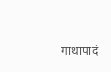गाथापादं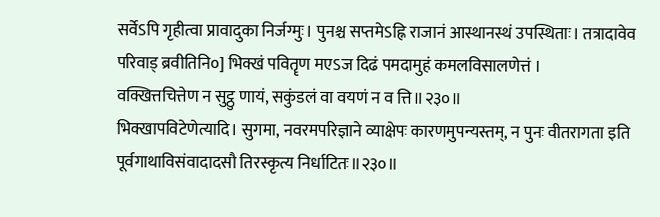सर्वेऽपि गृहीत्वा प्रावादुका निर्जग्मुः। पुनश्च सप्तमेऽह्नि राजानं आस्थानस्थं उपस्थिताः। तत्रादावेव परिवाड् ब्रवीतिनि०] भिक्खं पवितॄण मएऽज दिढं पमदामुहं कमलविसालणेत्तं ।
वक्खित्तचित्तेण न सुट्ठु णायं, सकुंडलं वा वयणं न व त्ति॥२३०॥
भिक्खापविटेणेत्यादि। सुगमा, नवरमपरिज्ञाने व्याक्षेपः कारणमुपन्यस्तम्, न पुनः वीतरागता इति पूर्वगाथाविसंवादादसौ तिरस्कृत्य निर्धाटितः॥२३०॥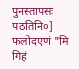पुनस्तापसः पठतिनि०] फलोदएणं "मि गिहं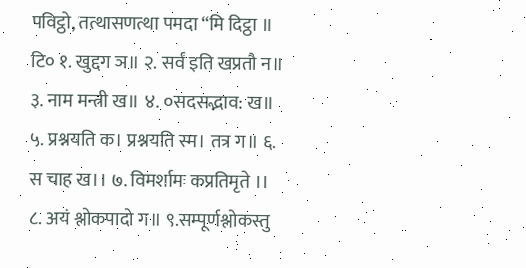पविट्ठो, तत्थासणत्था पमदा “मि दिट्ठा ॥
टि० १. खुद्दग ञ॥ २. सर्वं इति खप्रतौ न॥ ३. नाम मन्त्री ख॥ ४. ०सदसद्भाव: ख॥ ५. प्रश्नयति क। प्रश्नयति स्म। तत्र ग॥ ६. स चाह ख।। ७. विमर्शामः कप्रतिमृते ।। ८. अयं श्लोकपादो ग॥ ९.सम्पूर्णश्लोकस्तु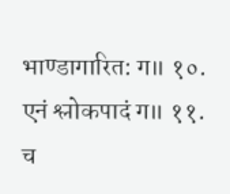भाण्डागारित: ग॥ १०. एनं श्लोकपादं ग॥ ११. च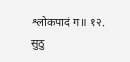श्लोकपादं ग॥ १२. सुठु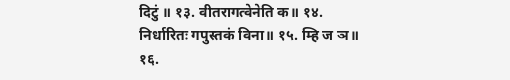दिटुं ॥ १३. वीतरागत्वेनेति क॥ १४. निर्धारितः गपुस्तकं विना॥ १५. म्हि ज ञ॥ १६.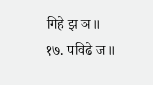गिहे झ ञ॥ १७. पविढे ज॥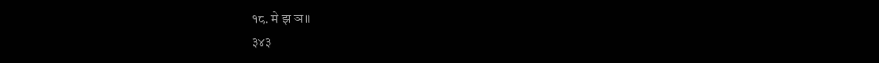१८. मे झ ञ॥
३४३